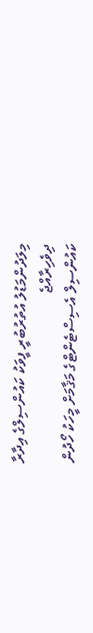މިލަދުންމަޑުލު އުތުރުބުރީ ފީވަކު ކައުންސިލްގެ އިދާރާ
ދިވެހިރާއްޖެ
ކައުންސިލް އެސިސްޓެންޓްގެ މަޤާމަށް މީހަކު ހޯދުން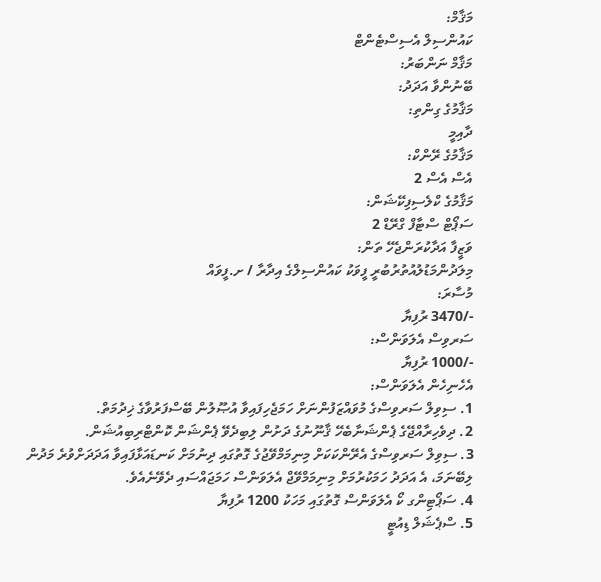މަޤާމް:
ކައުންސިލް އެސިސްޓެންޓް
މަޤާމް ނަންބަރު:
ބޭނުންވާ އަދަދު:
މަޤާމުގެ ގިންތި:
ދާއިމީ
މަޤާމުގެ ރޭންކް:
އެސް އެސް 2
މަޤާމުގެ ކްލެސިފިކޭޝަން:
ސަޕޯޓް ސްޓާފް ގްރޭޑް 2
ވަޒީފާ އަދާކުރަންޖެހޭ ތަން:
މިލަދުންމަޑުލުއުތުރުބުރީ ފީވަކު ކައުންސިލްގެ އިދާރާ / ށ.ފީވައް
މުސާރަ:
-/3470 ރުފިޔާ
ސަރވިސް އެލަވަންސް:
-/1000 ރުފިޔާ
އެހެނިހެން އެލަވަންސް:
1. ސިވިލް ސަރވިސްގެ މުވައްޒަފުންނަށް ހަމަޖެހިފައިވާ އުޞޫލުން ބޭސްފަރުވާގެ ޚިދުމަތް.
2. ދިވެހިރާއްޖޭގެ ޕެންޝަނާބެހޭ ޤާނޫނުގެ ދަށުން ލިބިދެވޭ ޕެންޝަން ކޮންޓްރިބިއުޝަން.
3. ސިވިލް ސަރވިސްގެ އެރޭންކަކަށް މިނިމަމްވޭޖުގެ ގޮތުގައި ދިނުމަށް ކަނޑައަޅާފައިވާ އަދަދަށްވުރެ މަދުން ލިބޭނަމަ، އެ އަދަދު ހަމަކުރުމަށް މިނިމަމްވޭޖް އެލަވަންސް ހަމަޖައްސައި ދެވޭނެއެވެ.
4. ސަޕޯޓިންގ ކޯ އެލަވަންސް ގޮތުގައި މަހަކު 1200 ރުފިޔާ
5. ސްޕެޝަލް ޑިއުޓީ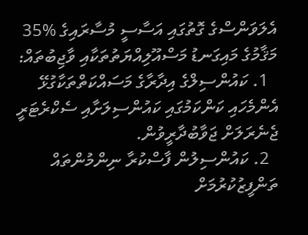އެލަވަންސްގެ ގޮތުގައި އަސާސީ މުސާރައިގެ %35
މަޤާމުގެ މައިގަނޑު މަސްއޫލިއްޔަތުތަކާއި ވާޖިބުތައް:
  1. ކައުންސިލްގެ އިދާރާގެ މަސައްކަތްތަކާގުޅޭ އެންމެހައި ކަންކަމުގައި ކައުންސިލަށާއި ސެކްރެޓަރީ ޖެނެރަލަށް ޖަވާބުދާރީވުން.
  2. ކައުންސިލުން ފާސްކުރާ ނިންމުންތައް ތަންފީޒުކުރުމަށް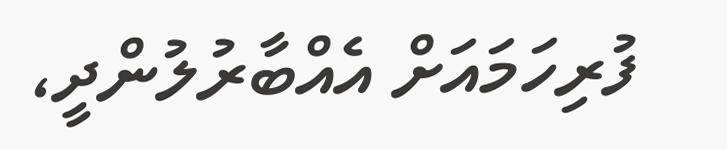ފުރިހަމައަށް އެއްބާރުލުންދީ،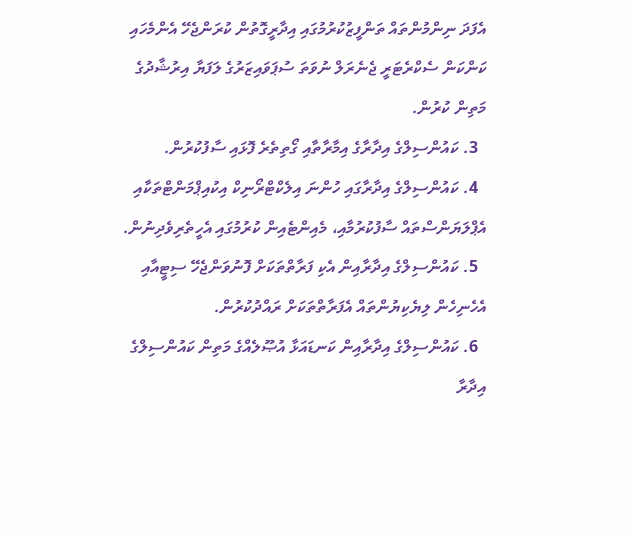އެފަދަ ނިންމުންތައް ތަންފީޒުކުރުމުގައި އިދާރީގޮތުން ކުރަންޖެހޭ އެންމެހައި ކަންކަން ސެކްރެޓަރީ ޖެނެރަލް ނުވަތަ ސުޕަވައިޒަރުގެ ލަފަޔާ އިރުޝާދުގެ މަތިން ކުރުން.
  3. ކައުންސިލްގެ އިދާރާގެ އިމާރާތާއި ގޯތިތެރެ ފޮޅައި ސާފުކުރުން.
  4. ކައުންސިލްގެ އިދާރާގައި ހުންނަ އިލެކްޓްރޯނިކް އިކުއިޕްމަންޓްތަކާއި އެޕްލަޔަންސްތައް ސާފުކުރުމާއި، މެއިންޓެއިން ކުރުމުގައި އެހީތެރިވެދިނުން.
  5. ކައުންސިލްގެ އިދާރާއިން އެކި ފަރާތްތަކަށް ފޮނުވަންޖެހޭ ސިޓީއާއި އެހެނިހެން ލިޔެކިޔުންތައް އެފަރާތްތަކަށް ރައްދުކުރުން.
  6. ކައުންސިލްގެ އިދާރާއިން ކަނޑައަޅާ އުޞޫލެއްގެ މަތިން ކައުންސިލްގެ އިދާރާ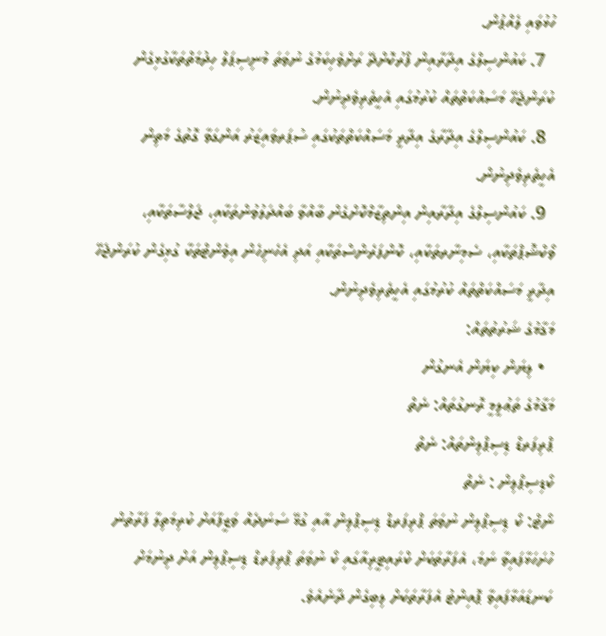ހުޅުވައި ލެއްޕުން.
  7. ކައުންސިލްގެ އިދާރާއިން ފޯރުކޮށްދޭ ރަށްވެހިކަމުގެ ނުވަތަ މުނިސިޕަލް ހިދުމަތްތަކާގުޅިގެން ކުރަންޖެހޭ މަސައްކަތްތައް ކުރުމުގައި އެހީތެރިވެދިނުން.
  8. ކައުންސިލްގެ އިދާރާގެ އިދާރީ މަސައްކަތްތަކުގައި ސުޕަރވައިޒަރު އަންގަވާ ގޮތުގެ މަތިން އެހީތެރިވެދިނުން.
  9. ކައުންސިލްގެ އިދާރާއިން އިންތިޒާމްކޮށްގެން ބާއްވާ ބައްދަލުވުންތަކާއި، ޖަލްސާތަކާއި، ވޯކްޝޮޕްތަކާއި، ސެމިނާރތަކާއި، ކޮންފަރެންސްތަކާއި އަދި އެހެނިހެން އިވެންޓްތަކާ ގުޅިގެން ކުރަންޖެހޭ އިދާރީ މަސައްކަތްތައް ކުރުމުގައި އެހީތެރިވެދިނުން.
މަޤާމުގެ ޝަރުތުތައް:
  • ލިޔަން ކިޔަން އެނގުން
މަޤާމުގެ ތަޢުލީމީ ރޮނގުތައް: ނެތް
ޕްރިފަރޑް ޑިސިޕްލިންތައް: ނެތް
ކޯޑިސިޕްލިން : ނެތް
ނޯޓް: ކޯ ޑިސިޕްލިން ނުވަތަ ޕްރިފަރޑް ޑިސިޕްލިން އާއި ގުޅޭ ސަނަދެއް ވަޒީފާއަށް ކުރިމަތިލާ ފަރާތުން ހުށަހަޅާފައިވާ ނަމަ، އެފަރާތަކަށް ކްރައިޓީރިއާގައި ކޯ ނުވަތަ ޕްރިފަރޑް ޑިސިޕްލިން އަށް ދިނުމަށް ކަނޑައަޅާފައިވާ ޕޮއިންޓު އެފަރާތަކަށް ލިބިގެން ދާނެއެވެ.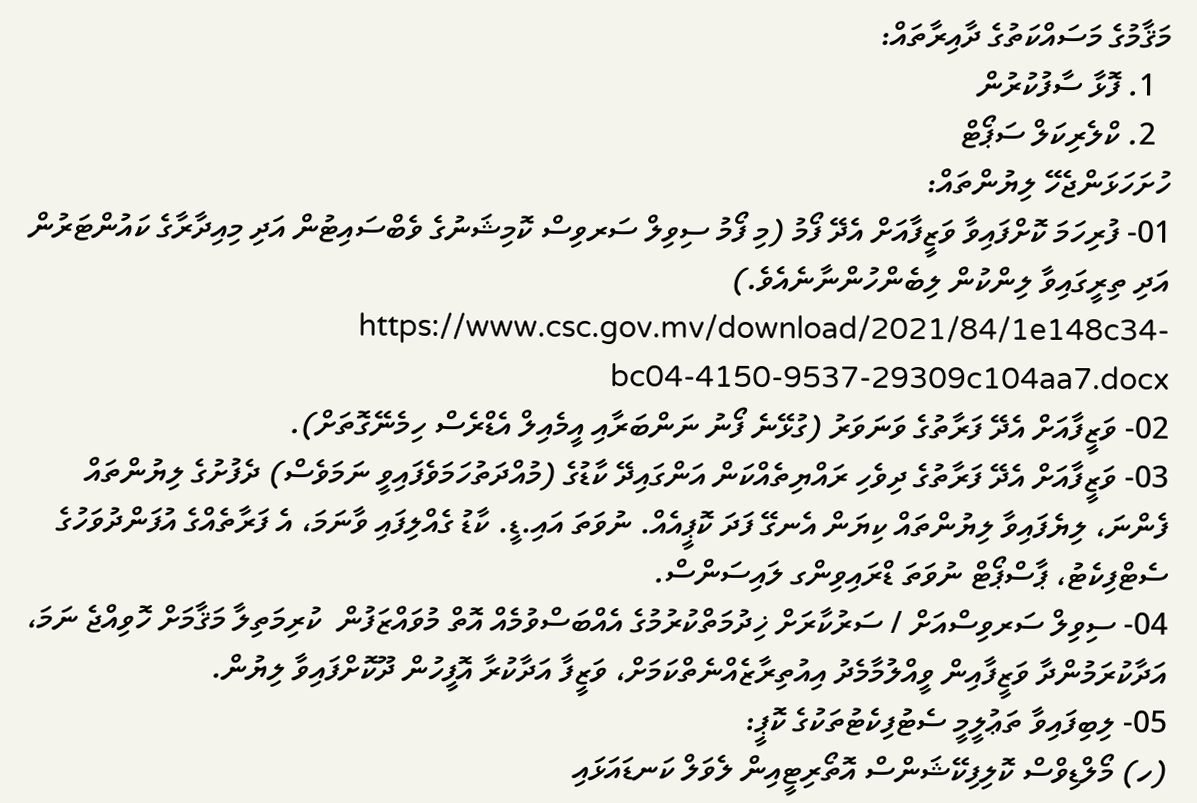މަޤާމުގެ މަސައްކަތުގެ ދާއިރާތައް:
  1. ފޮޅާ ސާފުކުރުން
  2. ކްލެރިކަލް ސަޕޯޓް
ހުށަހަޅަންޖެހޭ ލިޔުންތައް:
01- ފުރިހަމަ ކޮށްފައިވާ ވަޒީފާއަށް އެދޭ ފޯމު (މި ފޯމު ސިވިލް ސަރވިސް ކޮމިޝަނުގެ ވެބްސައިޓުން އަދި މިއިދާރާގެ ކައުންޓަރުން އަދި ތިރީގައިވާ ލިންކުން ލިބެންހުންނާނެއެވެ.) https://www.csc.gov.mv/download/2021/84/1e148c34-bc04-4150-9537-29309c104aa7.docx
02- ވަޒީފާއަށް އެދޭ ފަރާތުގެ ވަނަވަރު (ގުޅޭނެ ފޯނު ނަންބަރާއި އީމެއިލް އެޑްރެސް ހިމެނޭގޮތަށް).
03- ވަޒީފާއަށް އެދޭ ފަރާތުގެ ދިވެހި ރައްޔިތެއްކަން އަންގައިދޭ ކާޑުގެ (މުއްދަތުހަމަވެފައިވީ ނަމަވެސް) ދެފުށުގެ ލިޔުންތައް ފެންނަ، ލިޔެފައިވާ ލިޔުންތައް ކިޔަން އެނގޭ ފަދަ ކޮޕީއެއް. ނުވަތަ އައި.ޑީ. ކާޑު ގެއްލިފައި ވާނަމަ، އެ ފަރާތެއްގެ އުފަންދުވަހުގެ ސެޓްފިކެޓު، ޕާސްޕޯޓް ނުވަތަ ޑްރައިވިންގ ލައިސަންސް.
04- ސިވިލް ސަރވިސްއަށް / ސަރުކާރަށް ޚިދުމަތްކުރުމުގެ އެއްބަސްވުމެއް އޮތް މުވައްޒަފުން  ކުރިމަތިލާ މަޤާމަށް ހޮވިއްޖެ ނަމަ، އަދާކުރަމުންދާ ވަޒީފާއިން ވީއްލުމާމެދު އިއުތިރާޒެއްނެތްކަމަށް، ވަޒީފާ އަދާކުރާ އޮފީހުން ދޫކޮށްފައިވާ ލިޔުން.
05- ލިބިފައިވާ ތަޢުލީމީ ސެޓުފިކެޓުތަކުގެ ކޮޕީ:
(ހ) މޯލްޑިވްސް ކޮލިފިކޭޝަންސް އޮތޯރިޓީއިން ލެވަލް ކަނޑައަޅައި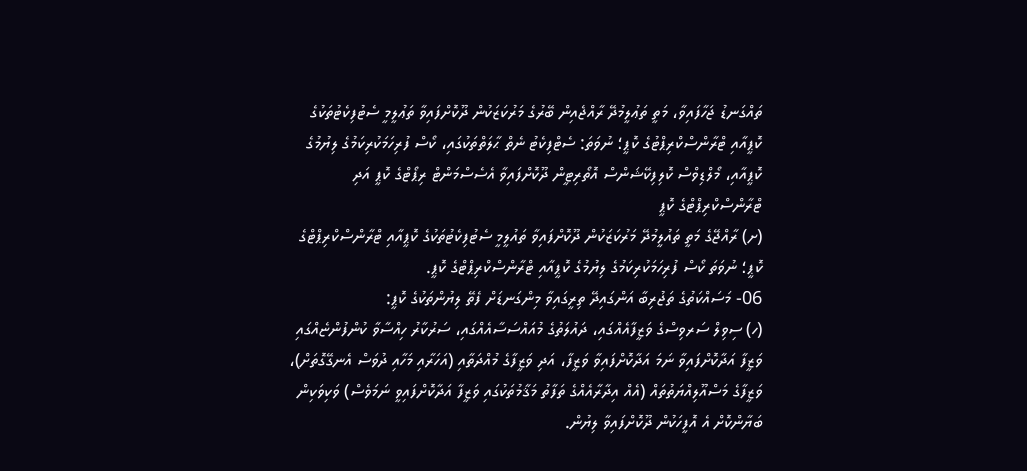ތައްގަނޑު ޖަހާފައިވާ، މަތީ ތަޢުލީމުދޭ ރާއްޖެއިން ބޭރުގެ މަރުކަޒަކުން ދޫކޮށްފައިވާ ތަޢުލީމީ ސެޓުފިކެޓުތަކުގެ ކޮޕީއާއި ޓްރާންސްކްރިޕްޓުގެ ކޮޕީ؛ ނުވަތަ: ސެޓްފިކެޓު ނެތް ޙާލަތްތަކުގައި، ކޯސް ފުރިހަމަކުރިކަމުގެ ލިޔުމުގެ ކޮޕީއާއި، މޯލްޑިވްސް ކޮލިފިކޭޝަންސް އޮތޯރިޓީން ދޫކޮށްފައިވާ އެސެސްމަންޓް ރިޕޯޓްގެ ކޮޕީ އަދި ޓްރާންސްކްރިޕްޓްގެ ކޮޕީ
(ށ) ރާއްޖޭގެ މަތީ ތައުލީމުދޭ މަރުކަޒަކުން ދޫކޮށްފައިވާ ތައުލީމީ ސެޓުފިކެޓުތަކުގެ ކޮޕީއާއި ޓްރާންސްކްރިޕްޓްގެ ކޮޕީ؛ ނުވަތަ ކޯސް ފުރިހަމަކުރިކަމުގެ ލިޔުމުގެ ކޮޕީއާއި ޓްރާންސްކްރިޕްޓްގެ ކޮޕީ.
06- މަސައްކަތުގެ ތަޖުރިބާ އަންގައިދޭ ތިރީގައިވާ މިންގަނޑަށް ފެތޭ ލިޔުންތަކުގެ ކޮޕީ:
(ހ) ސިވިލް ސަރވިސްގެ ވަޒީފާއެއްގައި، ދައުލަތުގެ މުއައްސަސާއެއްގައި، ސަރުކާރު ހިއްސާވާ ކުންފުންޏެއްގައި ވަޒީފާ އަދާކޮށްފައިވާ ނަމަ އަދާކޮށްފައިވާ ވަޒީފާ، އަދި ވަޒީފާގެ މުއްދަތާއި (އަހަރާއި މަހާއި ދުވަސް އެނގޭގޮތަށް)، ވަޒީފާގެ މަސްއޫލިއްޔަތުތައް (އެއް އިދާރާއެއްގެ ތަފާތު މަޤާމުތަކުގައި ވަޒީފާ އަދާކޮށްފައިވީ ނަމަވެސް) ވަކިވަކިން ބަޔާންކޮށް އެ އޮފީހަކުން ދޫކޮށްފައިވާ ލިޔުން.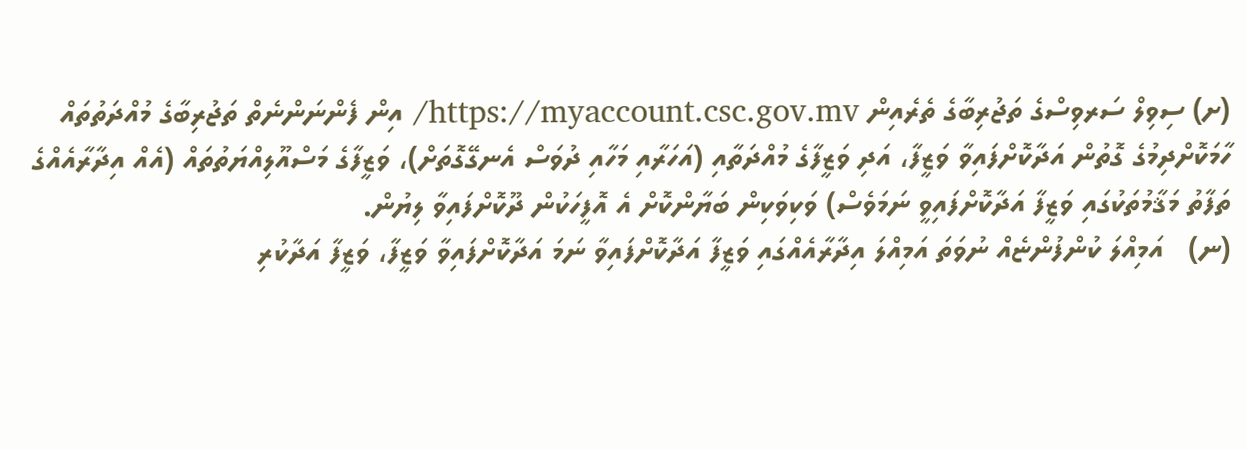(ށ) ސިވިލް ސަރވިސްގެ ތަޖުރިބާގެ ތެރެއިން https://myaccount.csc.gov.mv/ އިން ފެންނަންނެތް ތަޖުރިބާގެ މުއްދަތުތައް ހާމަކޮށްދިމުގެ ގޮތުން އަދާކޮށްފައިވާ ވަޒީފާ، އަދި ވަޒީފާގެ މުއްދަތާއި (އަހަރާއި މަހާއި ދުވަސް އެނގޭގޮތަށް)، ވަޒީފާގެ މަސްއޫލިއްޔަތުތައް (އެއް އިދާރާއެއްގެ ތަފާތު މަޤާމުތަކުގައި ވަޒީފާ އަދާކޮށްފައިވީ ނަމަވެސް) ވަކިވަކިން ބަޔާންކޮށް އެ އޮފީހަކުން ދޫކޮށްފައިވާ ލިޔުން.
(ނ)   އަމިއްލަ ކުންފުންޏެއް ނުވަތަ އަމިއްލަ އިދާރާއެއްގައި ވަޒީފާ އަދާކޮށްފައިވާ ނަމަ އަދާކޮށްފައިވާ ވަޒީފާ، ވަޒީފާ އަދާކުރި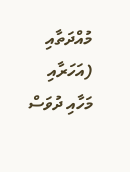މުއްދަތާއި (އަހަރާއި މަހާއި ދުވަސް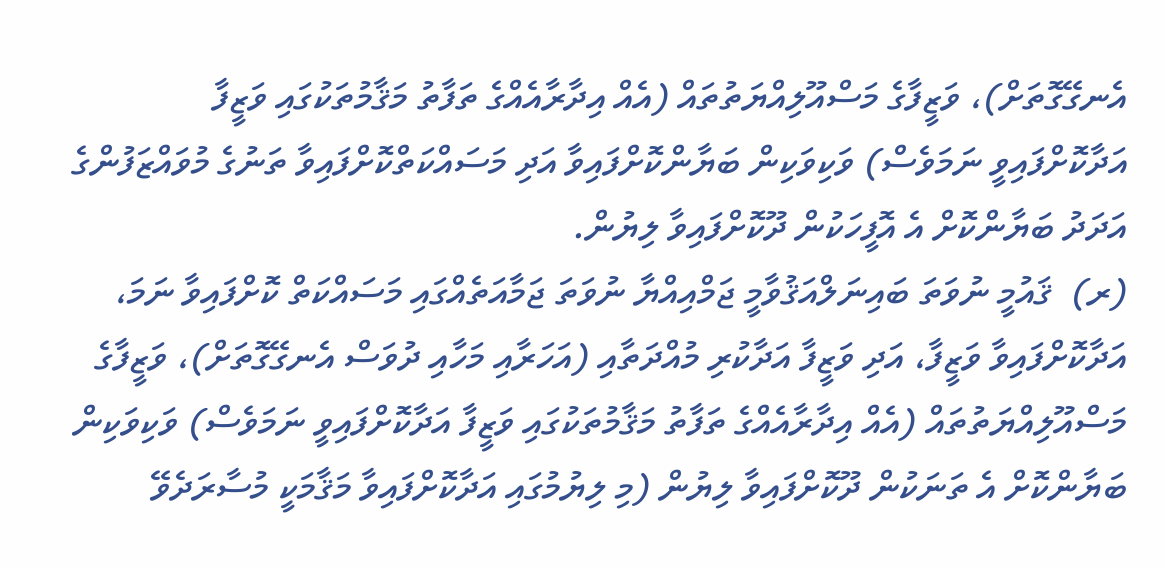އެނގޭގޮތަށް)، ވަޒީފާގެ މަސްއޫލިއްޔަތުތައް (އެއް އިދާރާއެއްގެ ތަފާތު މަޤާމުތަކުގައި ވަޒީފާ އަދާކޮށްފައިވީ ނަމަވެސް) ވަކިވަކިން ބަޔާންކޮށްފައިވާ އަދި މަސައްކަތްކޮށްފައިވާ ތަނުގެ މުވައްޒަފުންގެ އަދަދު ބަޔާންކޮށް އެ އޮފީހަކުން ދޫކޮށްފައިވާ ލިޔުން.
(ރ)  ޤައުމީ ނުވަތަ ބައިނަލްއަޤުވާމީ ޖަމްއިއްޔާ ނުވަތަ ޖަމާއަތެއްގައި މަސައްކަތް ކޮށްފައިވާ ނަމަ، އަދާކޮށްފައިވާ ވަޒީފާ، އަދި ވަޒީފާ އަދާކުރި މުއްދަތާއި (އަހަރާއި މަހާއި ދުވަސް އެނގޭގޮތަށް)، ވަޒީފާގެ މަސްއޫލިއްޔަތުތައް (އެއް އިދާރާއެއްގެ ތަފާތު މަޤާމުތަކުގައި ވަޒީފާ އަދާކޮށްފައިވީ ނަމަވެސް) ވަކިވަކިން ބަޔާންކޮށް އެ ތަނަކުން ދޫކޮށްފައިވާ ލިޔުން (މި ލިޔުމުގައި އަދާކޮށްފައިވާ މަޤާމަކީ މުސާރަދެވޭ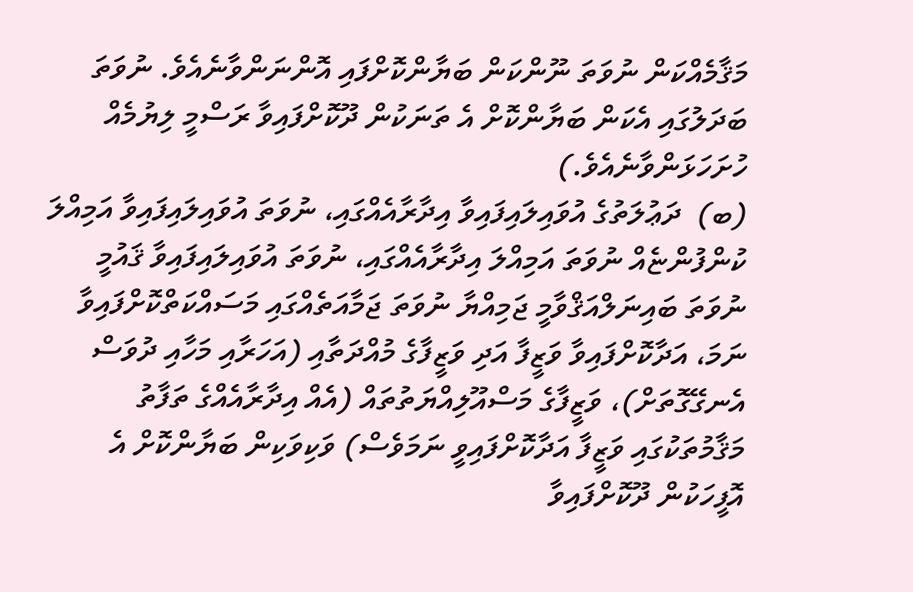މަޤާމެއްކަން ނުވަތަ ނޫންކަން ބަޔާންކޮށްފައި އޮންނަންވާނެއެވެ. ނުވަތަ ބަދަލުގައި އެކަން ބަޔާންކޮށް އެ ތަނަކުން ދޫކޮށްފައިވާ ރަސްމީ ލިޔުމެއް ހުށަހަޅަންވާނެއެވެ.)
(ބ)  ދަޢުލަތުގެ އުވައިލައިފައިވާ އިދާރާއެއްގައި، ނުވަތަ އުވައިލައިފައިވާ އަމިއްލަ ކުންފުންޏެއް ނުވަތަ އަމިއްލަ އިދާރާއެއްގައި، ނުވަތަ އުވައިލައިފައިވާ ޤައުމީ ނުވަތަ ބައިނަލްއަޤްވާމީ ޖަމިއްޔާ ނުވަތަ ޖަމާއަތެއްގައި މަސައްކަތްކޮށްފައިވާ ނަމަ، އަދާކޮށްފައިވާ ވަޒީފާ އަދި ވަޒީފާގެ މުއްދަތާއި (އަހަރާއި މަހާއި ދުވަސް އެނގޭގޮތަށް)، ވަޒީފާގެ މަސްއޫލިއްޔަތުތައް (އެއް އިދާރާއެއްގެ ތަފާތު މަޤާމުތަކުގައި ވަޒީފާ އަދާކޮށްފައިވީ ނަމަވެސް) ވަކިވަކިން ބަޔާންކޮށް އެ އޮފީހަކުން ދޫކޮށްފައިވާ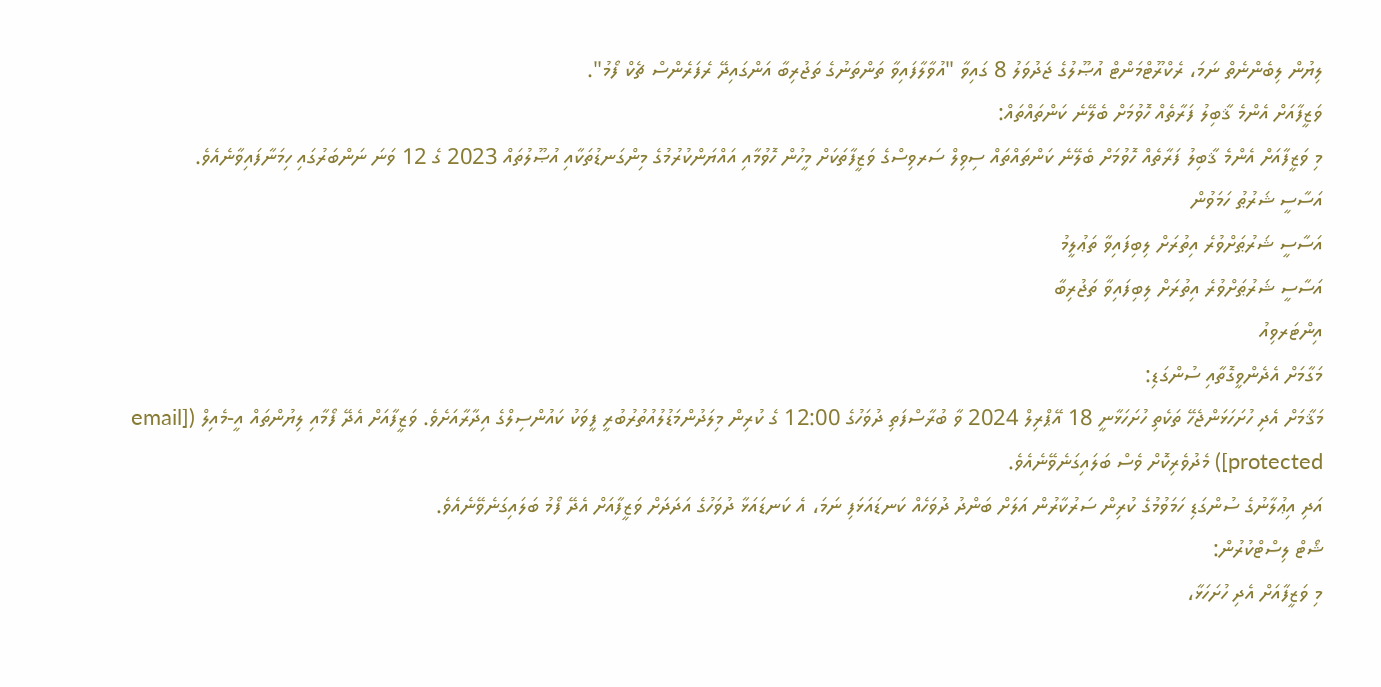ލިޔުން ލިބެންނެތް ނަމަ، ރެކްރޫޓްމަންޓް އުޞޫލުގެ ޖަދުވަލު 8 ގައިވާ "އުވާލާފައިވާ ތަންތަނުގެ ތަޖުރިބާ އަންގައިދޭ ރެފަރެންސް ޗެކް ފޯމު".
ވަޒީފާއަށް އެންމެ ޤާބިލު ފަރާތެއް ހޮވުމަށް ބެލޭނެ ކަންތައްތައް:
މި ވަޒީފާއަށް އެންމެ ޤާބިލު ފަރާތެއް ހޮވުމަށް ބެލޭނެ ކަންތައްތައް ސިވިލް ސަރވިސްގެ ވަޒީފާތަކަށް މީހުން ހޮވުމާއި އައްޔަންކުރުމުގެ މިންގަނޑުތަކާއި އުޞޫލުތައް 2023 ގެ 12 ވަނަ ނަންބަރުގައި ހިމަނާފައިވާނެއެވެ.
އަސާސީ ޝަރުޠު ހަމަވުން
އަސާސީ ޝަރުޠަށްވުރެ އިތުރަށް ލިބިފައިވާ ތަޢުލީމު
އަސާސީ ޝަރުޠަށްވުރެ އިތުރަށް ލިބިފައިވާ ތަޖުރިބާ
އިންޓަރވިއު
މަގާމަށް އެދެންވީގޮތާއި ސުންގަޑި:
މަޤާމަށް އެދި ހުށަހަޅަންޖެހޭ ތަކެތި ހުށަހަޅާނީ 18 އޭޕްރިލް 2024 ވާ ބުރާސްފަތި ދުވަހުގެ 12:00 ގެ ކުރިން މިލަދުންމަޑުލުއުތުރުބުރީ ފީވަކު ކައުންސިލްގެ އިދާރާއަށެވެ. ވަޒީފާއަށް އެދޭ ފޯމާއި ލިޔުންތައް އީ-މެއިލް ([email protected]) މެދުވެރިކޮށް ވެސް ބަލައިގަނެވޭނެއެވެ.
އަދި އިޢުލާނުގެ ސުންގަޑި ހަމަވުމުގެ ކުރިން ސަރުކާރުން އަލަށް ބަންދު ދުވަހެއް ކަނޑައަޅަފި ނަމަ، އެ ކަނޑައަޅާ ދުވަހުގެ އަދަދަށް ވަޒީފާއަށް އެދޭ ފޯމު ބަލައިގަނެވޭނެއެވެ.
ޝޯޓް ލިސްޓްކުރުން:
މި ވަޒީފާއަށް އެދި ހުށަހަޅާ،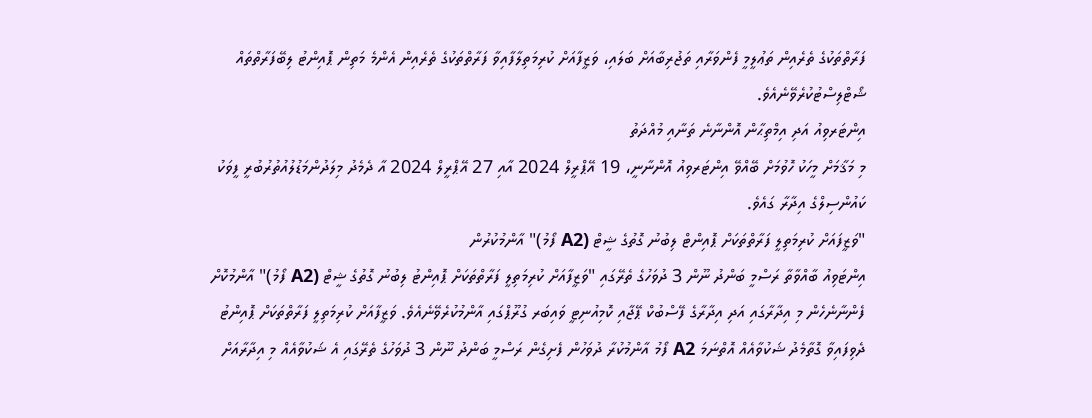ފަރާތްތަކުގެ ތެރެއިން ތަޢުލީމީ ފެންވަރާއި ތަޖުރިބާއަށް ބަލައި، ވަޒީފާއަށް ކުރިމަތިލާފާއިވާ ފަރާތްތަކުގެ ތެރެއިން އެންމެ މަތިން ޕޮއިންޓު ލިބޭފަރާތްތައް ޝޯޓްލިސްޓުކުރެވޭނެއެވެ.
އިންޓަރވިއު އަދި އިމްތިޙާން އޮންނާނެ ތަނާއި މުއްދަތު
މި މަޤާމަށް މީހަކު ހޮވުމަށް ބޭއްވޭ އިންޓަރވިއު އޮންނާނީ، 19 އޭޕްރީލް 2024 އާއި 27 އޭޕްރީލް 2024 އާ ދެމެދު މިލަދުންމަޑުލުއުތުރުބުރީ ފީވަކު ކައުންސިލްގެ އިދާރާ ގައެވެ.
"ވަޒީފައަށް ކުރިމަތިލީ ފަރާތްތަކަށް ޕޮއިންޓް ލިބުނު ގޮތުގެ ޝީޓް (A2 ފޯމު)" އާންމުކުރުން
އިންޓަވިއު ބާއްވާތާ ރަސްމީ ބަންދު ނޫން 3 ދުވަހުގެ ތެރޭގައި "ވަޒީފާއަށް ކުރިމަތިލީ ފަރާތްތަކަށް ޕޮއިންޓު ލިބުނު ގޮތުގެ ޝީޓް (A2 ފޯމު)" އާންމުކޮށް ފެންނާނެހެން މި އިދާރާގައި އަދި އިދާރާގެ ފޭސްބުކް ޕޭޖާއި ކޮމިއުނިޓީ ވައިބަރ ގުރޫޕްގައި އާންމުކުރެވޭނެއެވެ. ވަޒީފާއަށް ކުރިމަތިލީ ފަރާތްތަކަށް ޕޮއިންޓު ދެވިފައިވާ ގޮތާމެދު ޝަކުވާއެއް އޮތްނަމަ A2 ފޯމު އާންމުކުރާ ދުވަހުން ފެށިގެން ރަސްމީ ބަންދު ނޫން 3 ދުވަހުގެ ތެރޭގައި އެ ޝަކުވާއެއް މި އިދާރާއަށް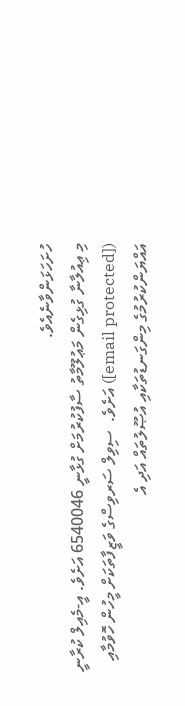ހުށަހަޅަންވާނެއެވެ.
މި ޢިއުލާނާ ގުޅިގެން މަޢުލޫމާތު ސާފުކުރުމަށް ގުޅާނީ 6540046 އަށެވެ. އީ-މެއިލް ކުރާނީ ([email protected]) އަށެވެ.  ސިވިލް ސަރވިސްގެ ވަޒީފާތަކަށް މީހުން ހޮވުމާއި އައްޔަންކުރުމުގެ މިންގަނޑުތަކާއި އުޞޫލުތައް އަދި އެ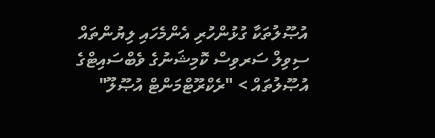އުޞޫލުތަކާ ގުޅުންހުރި އެންމެހައި ލިޔުންތައް ސިވިލް ސަރވިސް ކޮމިޝަނުގެ ވެބްސައިޓްގެ އުޞޫލުތައް > "ރެކްރޫޓްމަންޓް އުޞޫލޫ"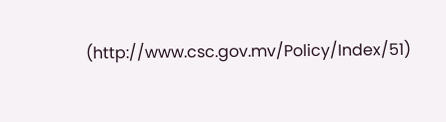(http://www.csc.gov.mv/Policy/Index/51)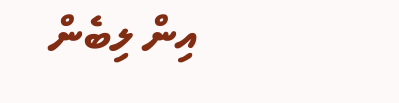އިން ލިބެން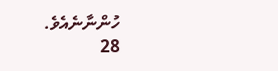ހުންނާނެއެވެ.
28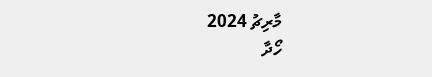މާރިޗު 2024
ހޯދާ